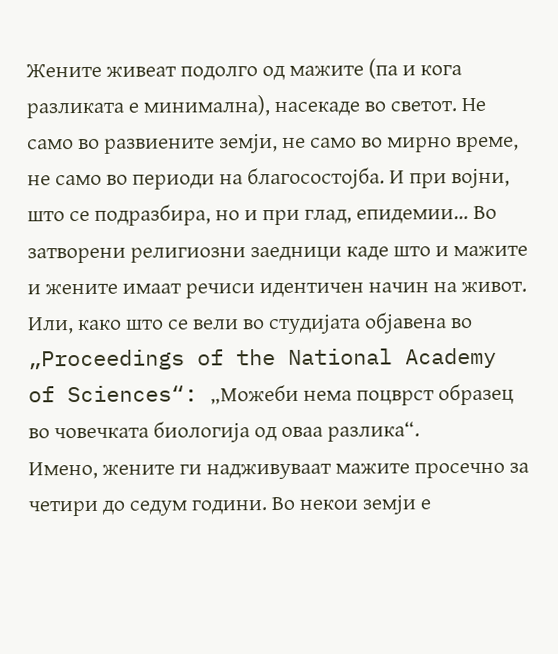Жените живеат подолго од мажите (па и кога разликата е минимална), насекаде во светот. Не само во развиените земји, не само во мирно време, не само во периоди на благосостојба. И при војни, што се подразбира, но и при глад, епидемии… Во затворени религиозни заедници каде што и мажите и жените имаат речиси идентичен начин на живот. Или, како што се вели во студијата објавена во „Proceedings of the National Academy of Sciences“: „Можеби нема поцврст образец во човечката биологија од оваа разлика“.
Имено, жените ги надживуваат мажите просечно за четири до седум години. Во некои земји е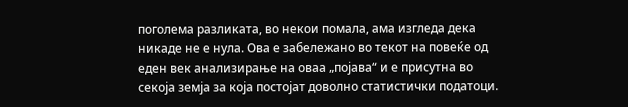поголема разликата, во некои помала, ама изгледа дека никаде не е нула. Ова е забележано во текот на повеќе од еден век анализирање на оваа „појава“ и е присутна во секоја земја за која постојат доволно статистички податоци.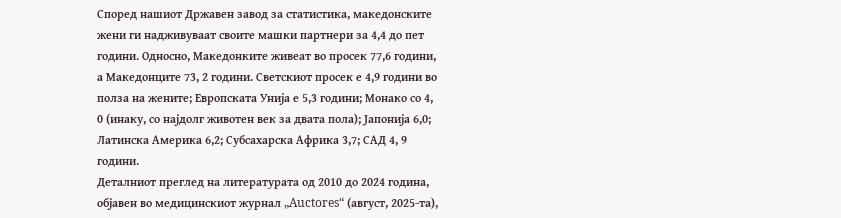Според нашиот Државен завод за статистика, македонските жени ги надживуваат своите машки партнери за 4,4 до пет години. Односно, Македонките живеат во просек 77,6 години, а Македонците 73, 2 години. Светскиот просек е 4,9 години во полза на жените; Европската Унија е 5,3 години; Монако со 4, 0 (инаку, со најдолг животен век за двата пола); Јапонија 6,0; Латинска Америка 6,2; Субсахарска Африка 3,7; САД 4, 9 години.
Деталниот преглед на литературата од 2010 до 2024 година, објавен во медицинскиот журнал „Auctores“ (август, 2025-та),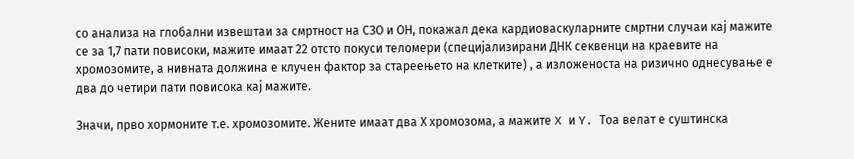со анализа на глобални извештаи за смртност на СЗО и ОН, покажал дека кардиоваскуларните смртни случаи кај мажите се за 1,7 пати повисоки, мажите имаат 22 отсто покуси теломери (специјализирани ДНК секвенци на краевите на хромозомите, а нивната должина е клучен фактор за стареењето на клетките) , а изложеноста на ризично однесување е два до четири пати повисока кај мажите.

Значи, прво хормоните т.е. хромозомите. Жените имаат два Х хромозома, а мажите X и Y. Тоа велат е суштинска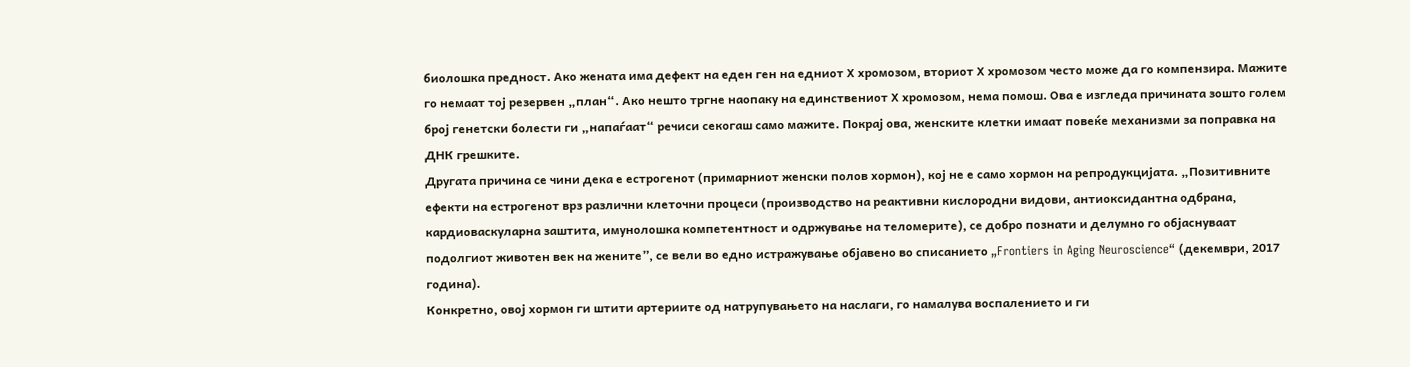биолошка предност. Ако жената има дефект на еден ген на едниот Х хромозом, вториот Х хромозом често може да го компензира. Мажите го немаат тој резервен „план“. Ако нешто тргне наопаку на единствениот Х хромозом, нема помош. Ова е изгледа причината зошто голем број генетски болести ги „напаѓаат“ речиси секогаш само мажите. Покрај ова, женските клетки имаат повеќе механизми за поправка на ДНК грешките.
Другата причина се чини дека е естрогенот (примарниот женски полов хормон), кој не е само хормон на репродукцијата. „Позитивните ефекти на естрогенот врз различни клеточни процеси (производство на реактивни кислородни видови, антиоксидантна одбрана, кардиоваскуларна заштита, имунолошка компетентност и одржување на теломерите), се добро познати и делумно го објаснуваат подолгиот животен век на жените”, се вели во едно истражување објавено во списанието „Frontiers in Aging Neuroscience“ (декември, 2017 година).
Конкретно, овој хормон ги штити артериите од натрупувањето на наслаги, го намалува воспалението и ги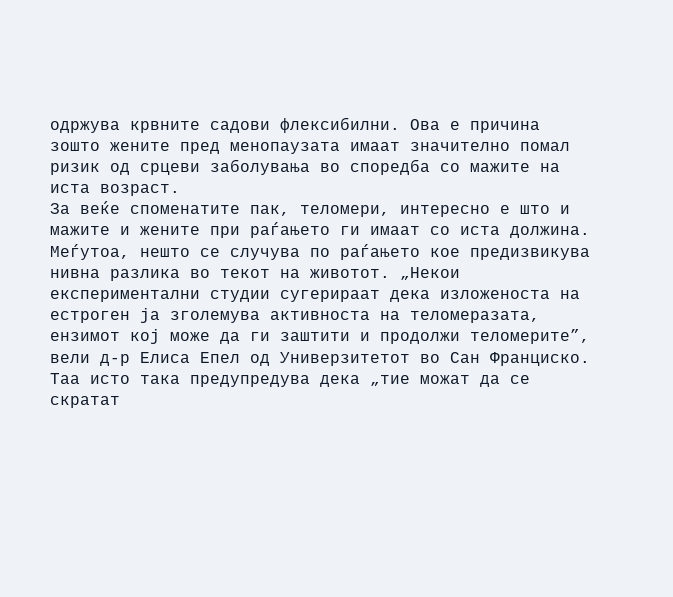одржува крвните садови флексибилни. Ова е причина зошто жените пред менопаузата имаат значително помал ризик од срцеви заболувања во споредба со мажите на иста возраст.
За веќе споменатите пак, теломери, интересно е што и мажите и жените при раѓањето ги имаат со иста должина. Меѓутоа, нешто се случува по раѓањето кое предизвикува нивна разлика во текот на животот. „Некои експериментални студии сугерираат дека изложеноста на естроген ја зголемува активноста на теломеразата, ензимот кој може да ги заштити и продолжи теломерите”, вели д-р Елиса Епел од Универзитетот во Сан Франциско. Таа исто така предупредува дека „тие можат да се скратат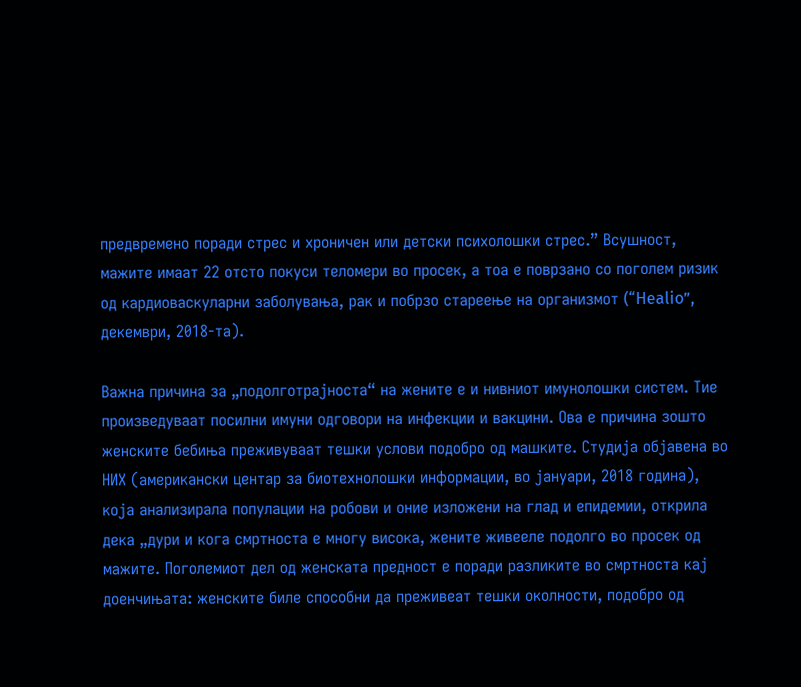предвремено поради стрес и хроничен или детски психолошки стрес.” Всушност, мажите имаат 22 отсто покуси теломери во просек, а тоа е поврзано со поголем ризик од кардиоваскуларни заболувања, рак и побрзо стареење на организмот (“Healio”, декември, 2018-та).

Важна причина за „подолготрајноста“ на жените е и нивниот имунолошки систем. Тие произведуваат посилни имуни одговори на инфекции и вакцини. Ова е причина зошто женските бебиња преживуваат тешки услови подобро од машките. Студија објавена во НИХ (американски центар за биотехнолошки информации, во јануари, 2018 година), која анализирала популации на робови и оние изложени на глад и епидемии, открила дека „дури и кога смртноста е многу висока, жените живееле подолго во просек од мажите. Поголемиот дел од женската предност е поради разликите во смртноста кај доенчињата: женските биле способни да преживеат тешки околности, подобро од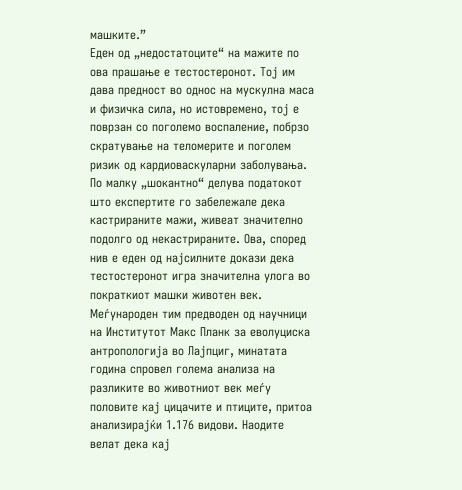машките.”
Еден од „недостатоците“ на мажите по ова прашање е тестостеронот. Тој им дава предност во однос на мускулна маса и физичка сила, но истовремено, тој е поврзан со поголемо воспаление, побрзо скратување на теломерите и поголем ризик од кардиоваскуларни заболувања. По малку „шокантно“ делува податокот што експертите го забележале дека кастрираните мажи, живеат значително подолго од некастрираните. Ова, според нив е еден од најсилните докази дека тестостеронот игра значителна улога во пократкиот машки животен век.
Меѓународен тим предводен од научници на Институтот Макс Планк за еволуциска антропологија во Лајпциг, минатата година спровел голема анализа на разликите во животниот век меѓу половите кај цицачите и птиците, притоа анализирајќи 1.176 видови. Наодите велат дека кај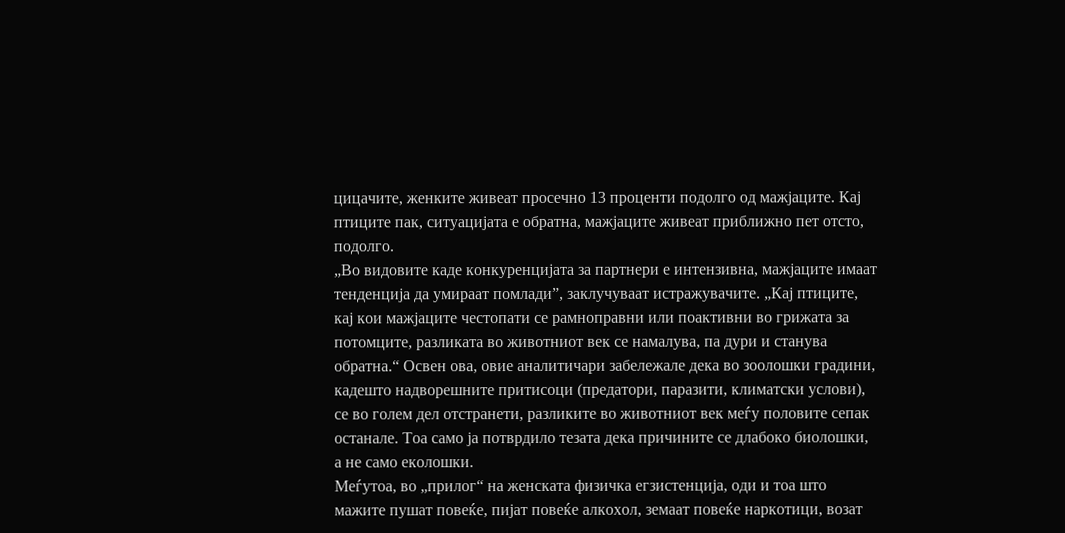цицачите, женките живеат просечно 13 проценти подолго од мажјаците. Кај птиците пак, ситуацијата е обратна, мажјаците живеат приближно пет отсто, подолго.
„Во видовите каде конкуренцијата за партнери е интензивна, мажјаците имаат тенденција да умираат помлади”, заклучуваат истражувачите. „Кај птиците, кај кои мажјаците честопати се рамноправни или поактивни во грижата за потомците, разликата во животниот век се намалува, па дури и станува обратна.“ Освен ова, овие аналитичари забележале дека во зоолошки градини, кадешто надворешните притисоци (предатори, паразити, климатски услови), се во голем дел отстранети, разликите во животниот век меѓу половите сепак останале. Тоа само ја потврдило тезата дека причините се длабоко биолошки, а не само еколошки.
Меѓутоа, во „прилог“ на женската физичка егзистенција, оди и тоа што мажите пушат повеќе, пијат повеќе алкохол, земаат повеќе наркотици, возат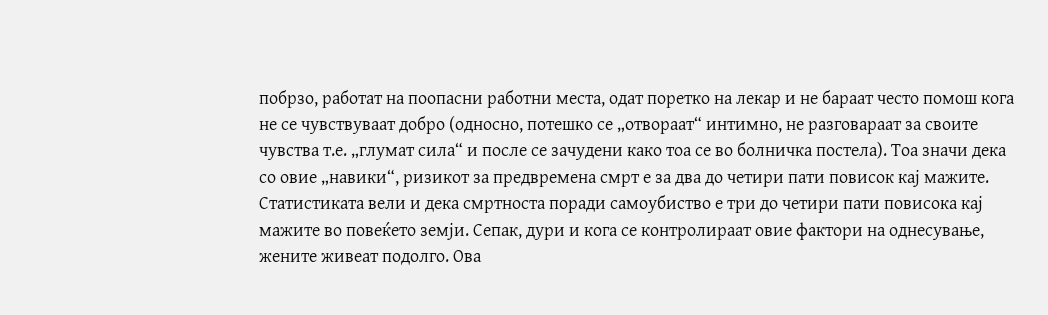побрзо, работат на поопасни работни места, одат поретко на лекар и не бараат често помош кога не се чувствуваат добро (односно, потешко се „отвораат“ интимно, не разговараат за своите чувства т.е. „глумат сила“ и после се зачудени како тоа се во болничка постела). Тоа значи дека со овие „навики“, ризикот за предвремена смрт е за два до четири пати повисок кај мажите. Статистиката вели и дека смртноста поради самоубиство е три до четири пати повисока кај мажите во повеќето земји. Сепак, дури и кога се контролираат овие фактори на однесување, жените живеат подолго. Ова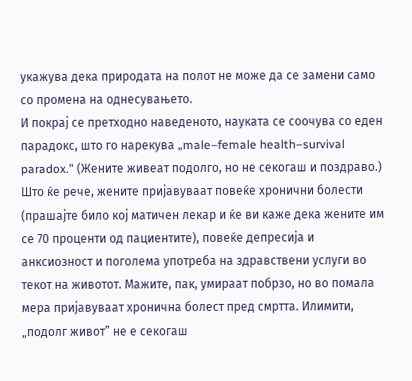укажува дека природата на полот не може да се замени само со промена на однесувањето.
И покрај се претходно наведеното, науката се соочува со еден парадокс, што го нарекува „male–female health–survival paradox.” (Жените живеат подолго, но не секогаш и поздраво.) Што ќе рече, жените пријавуваат повеќе хронични болести (прашајте било кој матичен лекар и ќе ви каже дека жените им се 70 проценти од пациентите), повеќе депресија и анксиозност и поголема употреба на здравствени услуги во текот на животот. Мажите, пак, умираат побрзо, но во помала мера пријавуваат хронична болест пред смртта. Илимити, „подолг живот” не е секогаш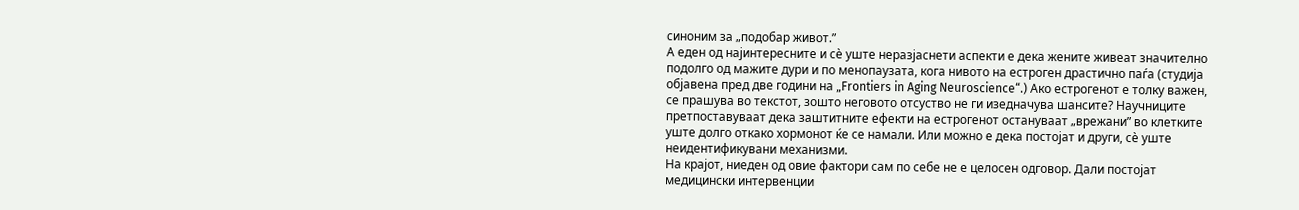синоним за „подобар живот.”
А еден од најинтересните и сè уште неразјаснети аспекти е дека жените живеат значително подолго од мажите дури и по менопаузата, кога нивото на естроген драстично паѓа (студија објавена пред две години на „Frontiers in Aging Neuroscience“.) Ако естрогенот е толку важен, се прашува во текстот, зошто неговото отсуство не ги изедначува шансите? Научниците претпоставуваат дека заштитните ефекти на естрогенот остануваат „врежани” во клетките уште долго откако хормонот ќе се намали. Или можно е дека постојат и други, сè уште неидентификувани механизми.
На крајот, ниеден од овие фактори сам по себе не е целосен одговор. Дали постојат медицински интервенции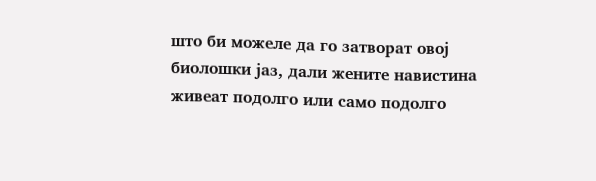што би можеле да го затворат овој биолошки јаз, дали жените навистина живеат подолго или само подолго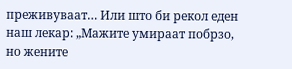преживуваат… Или што би рекол еден наш лекар: „Мажите умираат побрзо, но жените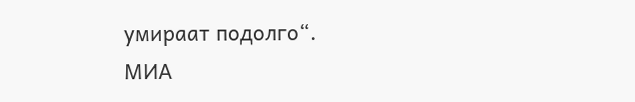умираат подолго“.
МИА